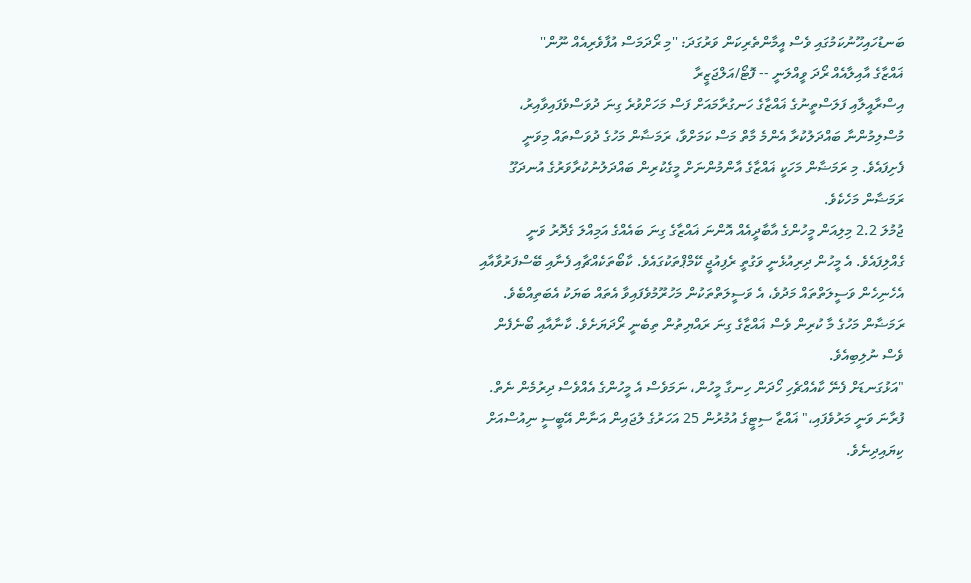ބަނޑުހައިހޫނުކަމުގައި ވެސް އީމާންތެރިކަން ވަރުގަދަ: ''މި ރޯދަމަސް އުފާވެރިއެއް ނޫން''
ޣައްޒާގެ އާއިލާއެއް ރޯދަ ވީއްލަނީ -- ފޮޓޯ/އަލްޖަޒީރާ
އިސްރާއީލާއި ފަލަސްތީނުގެ ޣައްޒާގެ ހަނގުރާމައަށް ފަސް މަހަށްވުރެ ގިނަ ދުވަސްވެފައިވާއިރު، މުސްލިމުންނާ ބައްދަލުކުރާ އެންމެ މާތް މަސް ކަމަށްވާ، ރަމަޟާން މަހުގެ ދުވަސްތައް މިވަނީ ފެށިފައެވެ. މި ރަމަޟާން މަހަކީ ޣައްޒާގެ އާންމުންނަށް މީގެކުރިން ބައްދަލުނުކުރާވަރުގެ އުނދަގޫ ރަމަޟާން މަހެކެވެ.
ޖުމުލަ 2.2 މިލިއަން މީހުންގެ އާބާދީއެއް އޮންނަ ޣައްޒާގެ ގިނަ ބައެއްގެ އަމިއްލަ ގެދޮރު ވަނީ ގެއްލިފައެވެ. އެ މީހުން ދިރިއުޅެނީ ވަގުތީ ރެފިއުޖީ ކޭމްޕްތަކުގައެވެ. ކާބޯތަކެއްޗާއި ފެނާއި ބޭސްފަރުވާއާއި އެހެނިހެން ވަސީލަތްތައް މަދުވެ، އެ ވަސީލަތްތަކުން މަހުރޫމުވެފައިވާ އެތައް ބަޔަކު އެބަތިއްބެވެ. ރަމަޟާން މަހުގެ މާ ކުރިން ވެސް ޣައްޒާގެ ގިނަ ރައްޔިތުން ތިބެނީ ރޯދަޔަށެވެ. ކާނާއާއި ބޯނެފެން ވެސް ނުލިބިއެވެ.
"އަޅުގަނޑަށް ފެނޭ ކާއެއްޗެހި ހޯދަން ހިނގާ މީހުން، ނަމަވެސް އެ މީހުންގެ އެއްވެސް ދިރުމެން ނެތް. ފުރާނަ ވަނީ މަރުވެފައި،" ޣައްޒާ ސިޓީގެ އުމުރުން 25 އަހަރުގެ ލުޖައިން އަނާން އޭބީސީ ނިއުސްއަށް ކިޔައިދިނެވެ.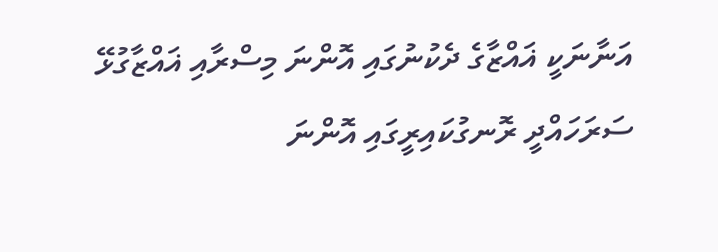އަނާނަކީ ޣައްޒާގެ ދެކުނުގައި އޮންނަ މިސްރާއި ޣައްޒާގުޅޭ ސަރަހައްދީ ރޮނގުކައިރީގައި އޮންނަ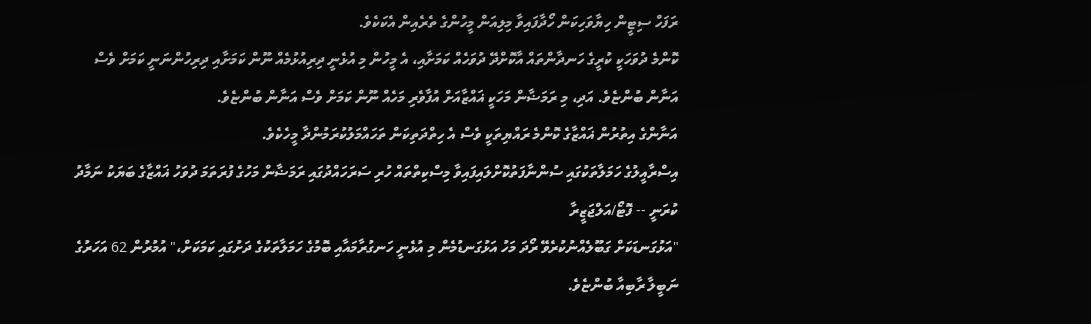ރަފަހް ސިޓީން ހިޔާވަހިކަން ހޯދާފައިވާ މިލިއަން މީހުންގެ ތެރެއިން އެކަކެވެ.
ކޮންމެ ދުވަހަކީ ކުރީގެ ހަނދާންތައް އާކޮށްދޭ ދުވަހެއް ކަމަށާއި، އެ މީހުން މި އުޅެނީ ދިރިއުޅުމެއް ނޫން ކަމަށާއި ދިރިހުންނަނީ ކަމަށް ވެސް އަނާން ބުންޏެވެ. އަދި، މި ރަމަޟާން މަހަކީ ޣައްޒާއަށް އުފާވެރި މަހެއް ނޫން ކަމަށް ވެސް އަނާން ބުންޏެވެ.
އަނާންގެ އިތުރުން ޣައްޒާގެ ކޮންމެ ރައްޔިތަކީ ވެސް އެ ހިތްދަތިކަން ތަހައްމަލުކުރަމުންދާ މީހެކެވެ.
އިސްރާއީލުގެ ހަމަލާތަކުގައި ސުންނާފަތުކޮށްލައިފައިވާ މިސްކިތްތައް ހުރި ސަރަހައްދުގައި ރަމަޟާން މަހުގެ ފުރަތަމަ ދުވަހު ޣައްޒާގެ ބަޔަކު ނަމާދު ކުރަނީ -- ފޮޓޯ/އަލްޖަޒީރާ
"އަޅުގަނޑަކަށް ގަބޫލެއްނުކުރެވޭ ރޯދަ މަހު އަޅުގަނޑުމެން މި އުޅެނީ ހަނގުރާމައާއި ބޮމުގެ ހަމަލާތަކުގެ ދަށުގައި ކަމަކަށް،" އުމުރުން 62 އަހަރުގެ ނަބީލާ ރާބިއާ ބުންޏެވެ.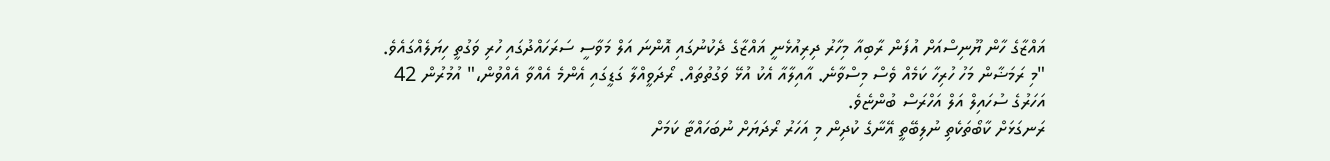ޣައްޒާގެ ހާން ޔޫނިސްއަށް އުފަން ރާބިއާ މިހާރު ދިރިއުޅެނީ ޣައްޒާގެ ދެކުނުގައި އޮންނަ އަލް މަވާސީ ސަރަހައްދުގައި ހުރި ވަގުތީ ހިޔަލެއްގައެވެ.
"މި ރަމަޟާން މަހު ހުރިހާ ކަމެއް ވެސް މިސްވާނެ. އާއިލާއާ އެކު އުޅޭ ވަގުތުތައް. ރޯދަވީއްލާ ގަޑީގައި އެންމެ އެއްވާ އެއްވުން،" އުމުރުން 42 އަހަރުގެ ސުހައިލް އަލް އަހްރަސް ބުންޏެވެ.
ރަނގަޅަށް ކާބޯތަކެތި ނުލިބޭތީ އޭނާގެ ކުދިން މި އަހަރު ރޯދަޔަށް ނުބަހައްޓާ ކަމަށް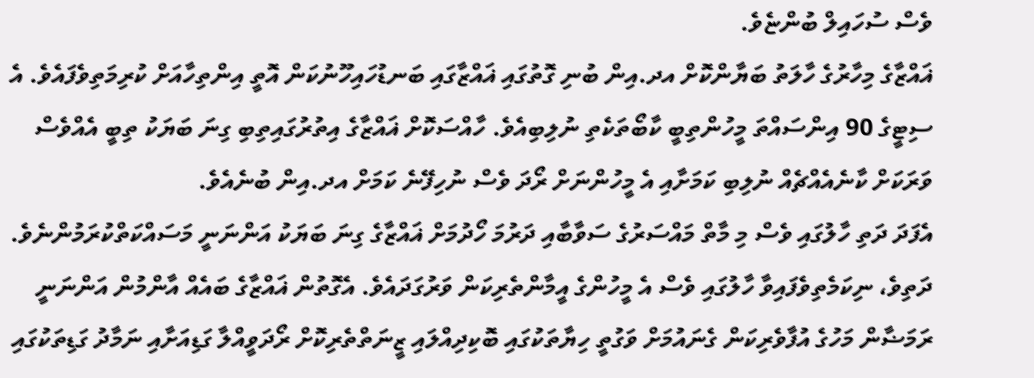ވެސް ސުހައިލް ބުންޏެވެ.
ޣައްޒާގެ މިހާރުގެ ހާލަތު ބަޔާންކޮށް އދ.އިން ބުނި ގޮތުގައި ޣައްޒާގައި ބަނޑުހައިހޫނުކަން އޮތީ އިންތިހާއަށް ކުރިމަތިވެފައެވެ. އެ ސިޓީގެ 90 އިންސައްތަ މީހުންތިބީ ކާބޯތަކެތި ނުލިބިއެވެ. ހާއްސަކޮށް ޣައްޒާގެ އިތުރުގައިތިބި ގިނަ ބަޔަކު ތިބީ އެއްވެސް ވަރަކަށް ކާނެއެއްޗެއް ނުލިބި ކަމަށާއި އެ މީހުންނަށް ރޯދަ ވެސް ނުހިފޭނެ ކަމަށް އދ.އިން ބުނެއެވެ.
އެފަދަ ދަތި ހާލުގައި ވެސް މި މާތް މައްސަރުގެ ސަވާބާއި ދަރުމަ ހޯދުމަށް ޣައްޒާގެ ގިނަ ބަޔަކު އަންނަނީ މަސައްކަތްކުރަމުންނެވެ. ދަތިވެ، ނިކަމެތިވެފައިވާ ހާލުގައި ވެސް އެ މީހުންގެ އީމާންތެރިކަން ވަރުގަދައެވެ. އެގޮތުން ޣައްޒާގެ ބައެއް އާންމުން އަންނަނީ ރަމަޟާން މަހުގެ އުފާވެރިކަން ގެނައުމަށް ވަގުތީ ހިޔާތަކުގައި ބޮކިދިއްލައި ޒީނަތްތެރިކޮށް ރޯދަވީއްލާ ގަޑިއަށާއި ނަމާދު ގަޑިތަކުގައި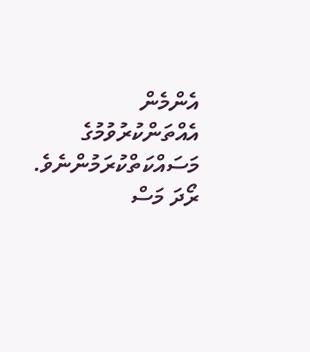އެންމެން އެއްތަންކުރުވުމުގެ މަސައްކަތްކުރަމުންނެވެ.
ރޯދަ މަސް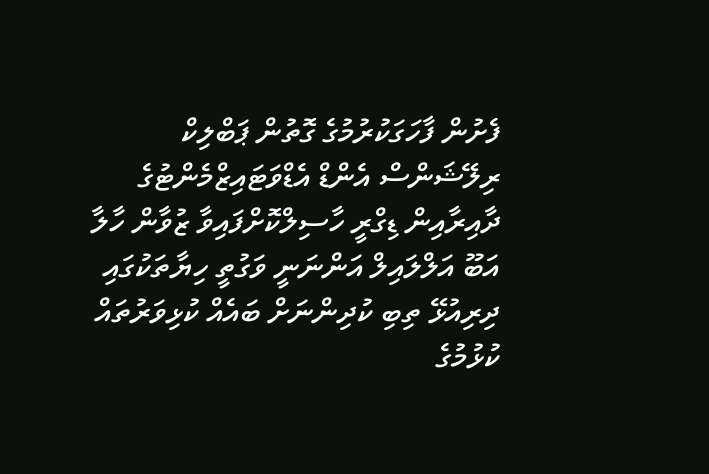ފެށުން ފާހަގަކުރުމުގެ ގޮތުން ޕަބްލިކް ރިލޭޝަންސް އެންޑް އެޑްވަޓައިޒްމެންޓުގެ ދާއިރާއިން ޑިގްރީ ހާސިލްކޮށްފައިވާ ޒުވާން ހާލާ އަބޫ އަލްލައިލް އަންނަނީ ވަގުތީ ހިޔާތަކުގައި ދިރިއުޅޭ ތިބި ކުދިންނަށް ބައެއް ކުޅިވަރުތައް ކުޅުމުގެ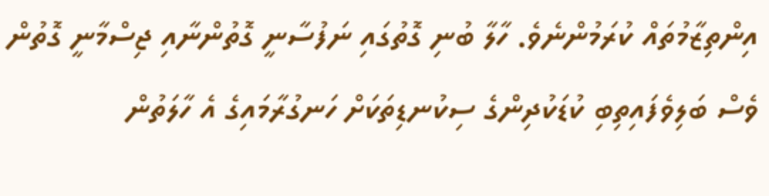އިންތިޒާމުތައް ކުރަމުންނެވެ. ހާލާ ބުނި ގޮތުގައި ނަފުސާނީ ގޮތުންނާއި ޖިސްމާނީ ގޮތުން ވެސް ބަލިވެފައިތިބި ކުޑަކުދިންގެ ސިކުނޑިތަކަށް ހަނގުރާމައިގެ އެ ހާލަތުން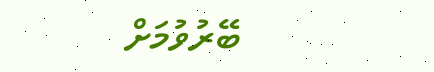ބޭރުވުމަށް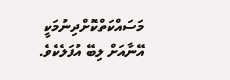މަސައްކަތްކޮށްދިނުމަކީ އޭނާއަށް ލިބޭ އުފަލެކެވެ.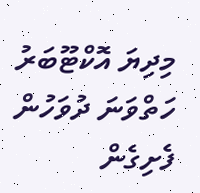މިދިޔަ އޮކްޓޫބަރު ހަތްވަނަ ދުވަހުން ފެށިގެން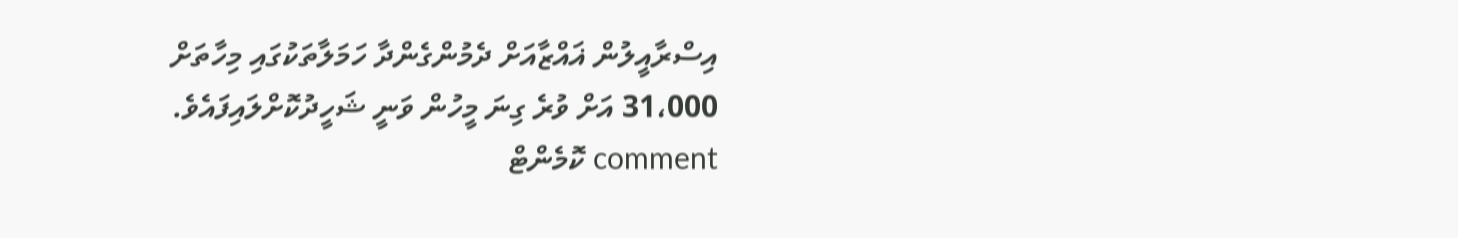އިސްރާއީލުން ޣައްޒާއަށް ދެމުންގެންދާ ހަމަލާތަކުގައި މިހާތަށް 31،000 އަށް ވުރެ ގިނަ މީހުން ވަނީ ޝަހީދުކޮށްލައިފައެވެ.
comment ކޮމެންޓް